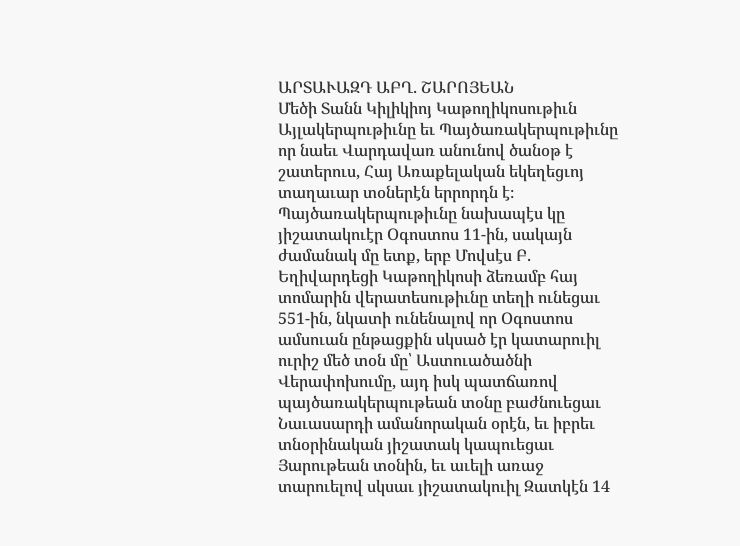ԱՐՏԱՒԱԶԴ ԱԲՂ. ՇԱՐՈՅԵԱՆ
Մեծի Տանն Կիլիկիոյ Կաթողիկոսութիւն
Այլակերպութիւնը եւ Պայծառակերպութիւնը որ նաեւ Վարդավառ անունով ծանօթ է շատերուս, Հայ Առաքելական եկեղեցւոյ տաղաւար տօներէն երրորդն է։ Պայծառակերպութիւնը նախապէս կը յիշատակուէր Օգոստոս 11-ին, սակայն ժամանակ մը ետք, երբ Մովսէս Բ. Եղիվարդեցի Կաթողիկոսի ձեռամբ հայ տոմարին վերատեսութիւնը տեղի ունեցաւ 551-ին, նկատի ունենալով որ Օգոստոս ամսուան ընթացքին սկսած էր կատարուիլ ուրիշ մեծ տօն մը՝ Աստուածածնի Վերափոխումը, այդ իսկ պատճառով պայծառակերպութեան տօնը բաժնուեցաւ Նաւասարդի ամանորական օրէն, եւ իբրեւ տնօրինական յիշատակ կապուեցաւ Յարութեան տօնին, եւ աւելի առաջ տարուելով սկսաւ յիշատակուիլ Զատկէն 14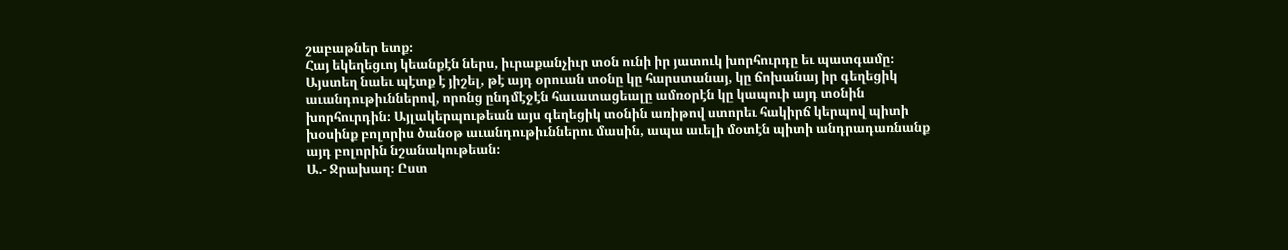շաբաթներ ետք։
Հայ եկեղեցւոյ կեանքէն ներս, իւրաքանչիւր տօն ունի իր յատուկ խորհուրդը եւ պատգամը։ Այստեղ նաեւ պէտք է յիշել, թէ այդ օրուան տօնը կը հարստանայ, կը ճոխանայ իր գեղեցիկ աւանդութիւններով, որոնց ընդմէջէն հաւատացեալը ամռօրէն կը կապուի այդ տօնին խորհուրդին։ Այլակերպութեան այս գեղեցիկ տօնին առիթով ստորեւ հակիրճ կերպով պիտի խօսինք բոլորիս ծանօթ աւանդութիւններու մասին, ապա աւելի մօտէն պիտի անդրադառնանք այդ բոլորին նշանակութեան։
Ա.- Ջրախաղ։ Ըստ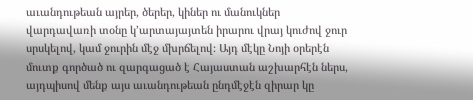աւանդութեան այրեր, ծերեր, կիներ ու մանուկներ վարդավառի տօնը կ՚արտայայտեն իրարու վրայ կուժով ջուր սրսկելով, կամ ջուրին մէջ մխրճելով։ Այդ մէկը Նոյի օրերէն մուտք գործած ու զարգացած է Հայաստան աշխարհէն ներս, այդպիսով մենք այս աւանդութեան ընդմէջէն զիրար կը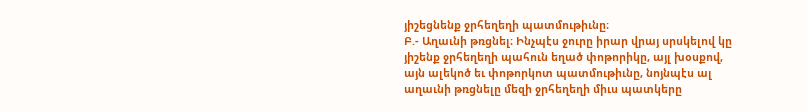յիշեցնենք ջրհեղեղի պատմութիւնը։
Բ.- Աղաւնի թռցնել։ Ինչպէս ջուրը իրար վրայ սրսկելով կը յիշենք ջրհեղեղի պահուն եղած փոթորիկը, այլ խօսքով, այն ալեկոծ եւ փոթորկոտ պատմութիւնը, նոյնպէս ալ աղաւնի թռցնելը մեզի ջրհեղեղի միւս պատկերը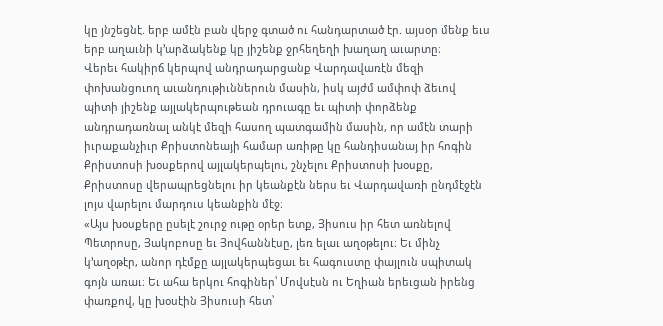կը յնշեցնէ. երբ ամէն բան վերջ գտած ու հանդարտած էր. այսօր մենք եւս երբ աղաւնի կ’արձակենք կը յիշենք ջրհեղեղի խաղաղ աւարտը։
Վերեւ հակիրճ կերպով անդրադարցանք Վարդավառէն մեզի փոխանցուող աւանդութիւններուն մասին, իսկ այժմ ամփոփ ձեւով պիտի յիշենք այլակերպութեան դրուագը եւ պիտի փորձենք անդրադառնալ անկէ մեզի հասող պատգամին մասին, որ ամէն տարի իւրաքանչիւր Քրիստոնեայի համար առիթը կը հանդիսանայ իր հոգին Քրիստոսի խօսքերով այլակերպելու, շնչելու Քրիստոսի խօսքը, Քրիստոսը վերապրեցնելու իր կեանքէն ներս եւ Վարդավառի ընդմէջէն լոյս վարելու մարդուս կեանքին մէջ։
«Այս խօսքերը ըսելէ շուրջ ութը օրեր ետք, Յիսուս իր հետ առնելով Պետրոսը, Յակոբոսը եւ Յովհաննէսը, լեռ ելաւ աղօթելու։ Եւ մինչ կ’աղօթէր, անոր դէմքը այլակերպեցաւ եւ հագուստը փայլուն սպիտակ գոյն առաւ։ Եւ ահա երկու հոգիներ՝ Մովսէսն ու Եղիան երեւցան իրենց փառքով, կը խօսէին Յիսուսի հետ՝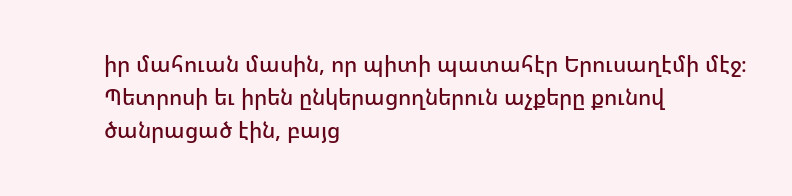իր մահուան մասին, որ պիտի պատահէր Երուսաղէմի մէջ։ Պետրոսի եւ իրեն ընկերացողներուն աչքերը քունով ծանրացած էին, բայց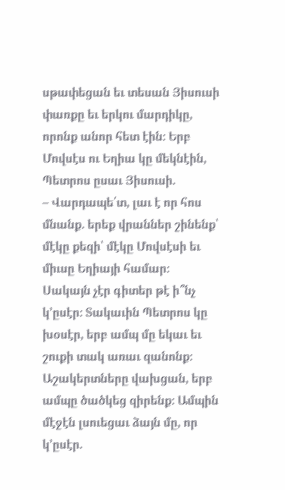սթափեցան եւ տեսան Յիսուսի փառքը եւ երկու մարդիկը, որոնք անոր հետ էին։ Երբ Մովսէս ու Եղիա կը մեկնէին, Պետրոս ըսաւ Յիսուսի.
– Վարդապե՛տ, լաւ է որ հոս մնանք. երեք վրաններ շինենք՝ մէկը քեզի՝ մէկը Մովսէսի եւ միւսը Եղիայի համար։
Սակայն չէր գիտեր թէ ի՞նչ կ’ըսէր։ Տակաւին Պետրոս կը խօսէր, երբ ամպ մը եկաւ եւ շուքի տակ առաւ զանոնք։ Աշակերտները վախցան, երբ ամպը ծածկեց զիրենք։ Ամպին մէջէն լսուեցաւ ձայն մը, որ կ’ըսէր.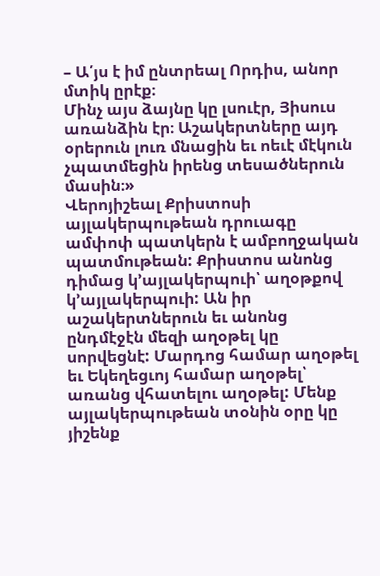– Ա՛յս է իմ ընտրեալ Որդիս, անոր մտիկ ըրէք։
Մինչ այս ձայնը կը լսուէր, Յիսուս առանձին էր։ Աշակերտները այդ օրերուն լուռ մնացին եւ ոեւէ մէկուն չպատմեցին իրենց տեսածներուն մասին։»
Վերոյիշեալ Քրիստոսի այլակերպութեան դրուագը ամփոփ պատկերն է ամբողջական պատմութեան: Քրիստոս անոնց դիմաց կ՚այլակերպուի՝ աղօթքով կ՚այլակերպուի: Ան իր աշակերտներուն եւ անոնց ընդմէջէն մեզի աղօթել կը սորվեցնէ: Մարդոց համար աղօթել եւ Եկեղեցւոյ համար աղօթել՝ առանց վհատելու աղօթել: Մենք այլակերպութեան տօնին օրը կը յիշենք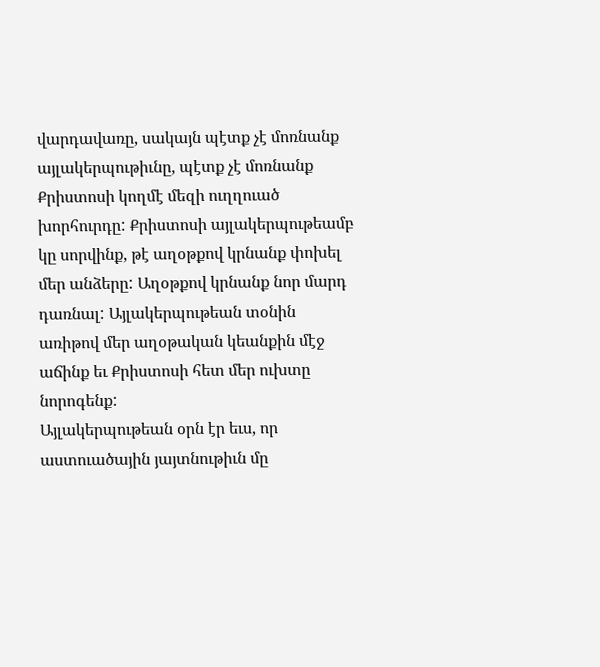վարդավառը, սակայն պէտք չէ մոռնանք այլակերպութիւնը, պէտք չէ մոռնանք Քրիստոսի կողմէ մեզի ուղղուած խորհուրդը: Քրիստոսի այլակերպութեամբ կը սորվինք, թէ աղօթքով կրնանք փոխել մեր անձերը: Աղօթքով կրնանք նոր մարդ դառնալ: Այլակերպութեան տօնին առիթով մեր աղօթական կեանքին մէջ աճինք եւ Քրիստոսի հետ մեր ուխտը նորոգենք:
Այլակերպութեան օրն էր եւս, որ աստուածային յայտնութիւն մը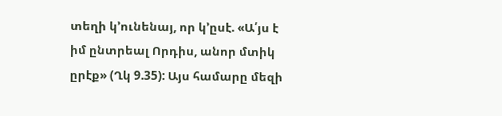տեղի կ՚ունենայ, որ կ՚ըսէ. «Ա՛յս է իմ ընտրեալ Որդիս, անոր մտիկ ըրէք» (Ղկ 9.35): Այս համարը մեզի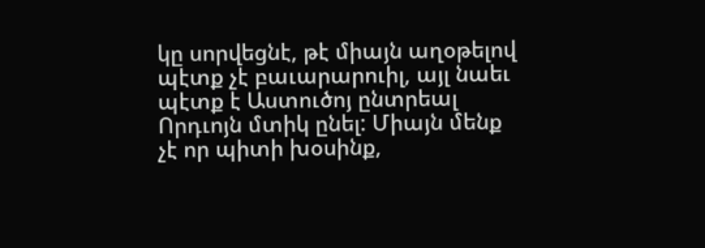կը սորվեցնէ, թէ միայն աղօթելով պէտք չէ բաւարարուիլ, այլ նաեւ պէտք է Աստուծոյ ընտրեալ Որդւոյն մտիկ ընել: Միայն մենք չէ որ պիտի խօսինք,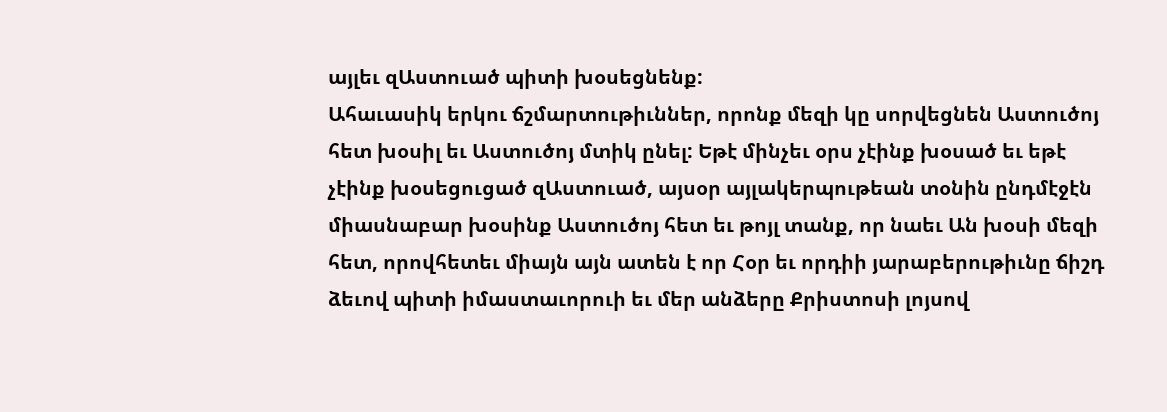այլեւ զԱստուած պիտի խօսեցնենք:
Ահաւասիկ երկու ճշմարտութիւններ, որոնք մեզի կը սորվեցնեն Աստուծոյ հետ խօսիլ եւ Աստուծոյ մտիկ ընել: Եթէ մինչեւ օրս չէինք խօսած եւ եթէ չէինք խօսեցուցած զԱստուած, այսօր այլակերպութեան տօնին ընդմէջէն միասնաբար խօսինք Աստուծոյ հետ եւ թոյլ տանք, որ նաեւ Ան խօսի մեզի հետ, որովհետեւ միայն այն ատեն է որ Հօր եւ որդիի յարաբերութիւնը ճիշդ ձեւով պիտի իմաստաւորուի եւ մեր անձերը Քրիստոսի լոյսով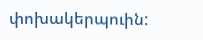փոխակերպուին: